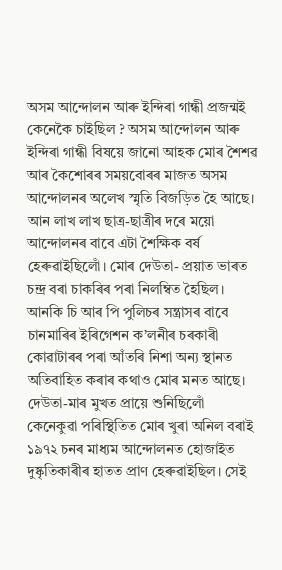অসম আন্দোলন আৰু ইন্দিৰা গান্ধী প্ৰজন্মই কেনেকৈ চাইছিল ? অসম আন্দোলন আৰু ইন্দিৰা গান্ধী বিষয়ে জানো আহক মোৰ শৈশৱ আৰ কৈশোৰৰ সময়বোৰৰ মাজত অসম আন্দোলনৰ অলেখ স্মৃতি বিজড়িত হৈ আছে। আন লাখ লাখ ছাত্র-ছাত্ৰীৰ দৰে ময়ো আন্দোলনৰ বাবে এটা শৈক্ষিক বর্ষ হেৰুৱাইছিলোঁ। মোৰ দেউতা- প্রয়াত ভাৰত চন্দ্ৰ বৰা চাকৰিৰ পৰা নিলম্বিত হৈছিল। আনকি চি আৰ পি পুলিচৰ সন্ত্ৰাসৰ বাবে চানমাৰিৰ ইৰিগেশন ক’লনীৰ চৰকাৰী কোৱাটাৰৰ পৰা আঁতৰি নিশা অন্য স্থানত অতিবাহিত কৰাৰ কথাও মোৰ মনত আছে। দেউতা-মাৰ মুখত প্রায়ে শুনিছিলোঁ কেনেকুৱা পৰিস্থিতিত মোৰ খুৰা অনিল বৰাই ১৯৭২ চনৰ মাধ্যম আন্দোলনত হোজাইত দুষ্কৃতিকাৰীৰ হাতত প্রাণ হেৰুৱাইছিল। সেই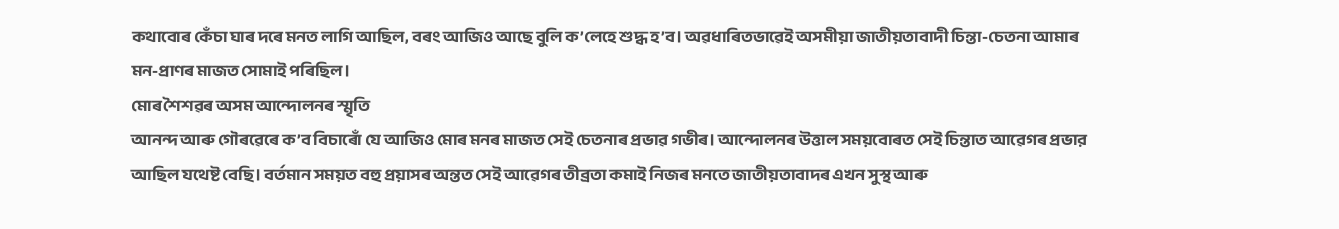কথাবোৰ কেঁচা ঘাৰ দৰে মনত লাগি আছিল, বৰং আজিও আছে বুলি ক’লেহে শুদ্ধ হ’ব। অৱধাৰিতভাৱেই অসমীয়া জাতীয়তাবাদী চিন্তা-চেতনা আমাৰ মন-প্ৰাণৰ মাজত সোমাই পৰিছিল।
মোৰ শৈশৱৰ অসম আন্দোলনৰ স্মৃতি
আনন্দ আৰু গৌৰৱেৰে ক’ব বিচাৰোঁ যে আজিও মোৰ মনৰ মাজত সেই চেতনাৰ প্ৰভাৱ গভীৰ। আন্দোলনৰ উত্তাল সময়বোৰত সেই চিন্তাত আৱেগৰ প্রভার আছিল যথেষ্ট বেছি। বর্তমান সময়ত বহু প্রয়াসৰ অন্তত সেই আৱেগৰ তীব্রতা কমাই নিজৰ মনতে জাতীয়তাবাদৰ এখন সুস্থ আৰু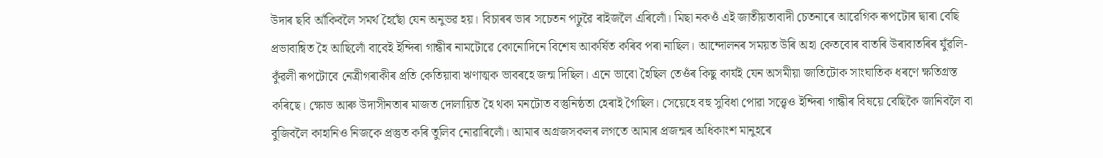উদাৰ ছবি আঁকিবলৈ সমর্থ হৈছোঁ যেন অনুভৱ হয়। বিচাৰৰ ভাৰ সচেতন পঢ়ুৱৈ ৰাইজলৈ এৰিলোঁ। মিছা নকওঁ এই জাতীয়তাবাদী চেতনাৰে আৱেগিক ৰূপটোৰ দ্বাৰা বেছি প্রভাবান্বিত হৈ আছিলোঁ বাবেই ইন্দিৰা গান্ধীৰ নামটোৱে কোনোদিনে বিশেষ আকৰ্ষিত কৰিব পৰা নাছিল। আন্দোলনৰ সময়ত উৰি অহা কেতবোৰ বাতৰি উৰাবাতৰিৰ যুঁৱলি-কুঁৱলী ৰূপটোবে নেত্ৰীগৰাকীৰ প্ৰতি কেতিয়াবা ঋণাত্মক ভাবৰহে জন্ম দিছিল। এনে ভাবো হৈছিল তেওঁৰ কিছু কাৰ্যই যেন অসমীয়া জাতিটোক সাংঘাতিক ধৰণে ক্ষতিগ্রস্ত কৰিছে। ক্ষোভ আৰু উদাসীনতাৰ মাজত দোলায়িত হৈ থকা মনটোত বস্তুনিষ্ঠতা হেৰাই গৈছিল। সেয়েহে বহু সুবিধা পোৱা সত্ত্বেও ইন্দিৰা গান্ধীৰ বিষয়ে বেছিকৈ জানিবলৈ বা বুজিবলৈ কাহানিও নিজকে প্ৰস্তুত কৰি তুলিব নোৱাৰিলোঁ। আমাৰ অগ্রজসকলৰ লগতে আমাৰ প্ৰজন্মৰ অধিকাংশ মানুহৰে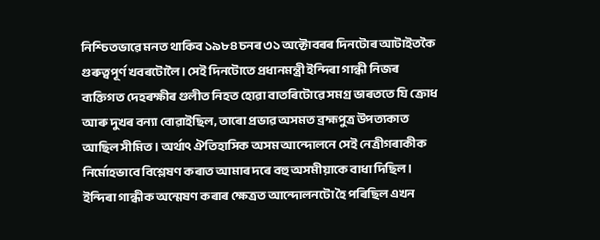নিশ্চিতভাৱে মনত থাকিব ১৯৮৪ চনৰ ৩১ অক্টোবৰৰ দিনটোৰ আটাইতকৈ গুৰুত্বপূৰ্ণ খবৰটোলৈ। সেই দিনটোতে প্রধানমন্ত্রী ইন্দিৰা গান্ধী নিজৰ ব্যক্তিগত দেহৰক্ষীৰ গুলীত নিহত হোৱা বাতৰিটোৱে সমগ্ৰ ভাৰততে যি ক্রোধ আৰু দুখৰ বন্যা বোৱাইছিল, তাৰো প্ৰভাৱ অসমত ব্রহ্মপুত্র উপত্যকাত আছিল সীমিত। অর্থাৎ ঐতিহাসিক অসম আন্দোলনে সেই নেত্ৰীগৰাকীক নির্মোহভাবে বিশ্লেষণ কৰাত আমাৰ দৰে বহু অসমীয়াকে বাধা দিছিল। ইন্দিৰা গান্ধীক অন্মেষণ কৰাৰ ক্ষেত্ৰত আন্দোলনটো হৈ পৰিছিল এখন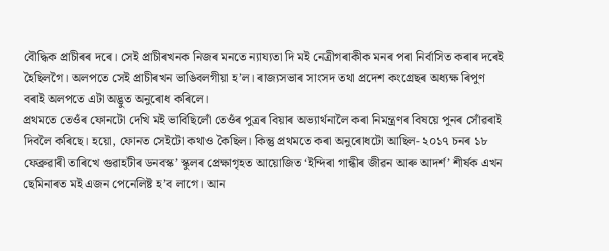বৌদ্ধিক প্ৰাচীৰৰ দৰে। সেই প্ৰাচীৰখনক নিজৰ মনতে ন্যায্যতা দি মই নেত্ৰীগৰাকীক মনৰ পৰা নিৰ্বাসিত কৰাৰ দৰেই হৈছিলগৈ। অলপতে সেই প্ৰাচীৰখন ভাঙিবলগীয়া হ’ল। ৰাজ্যসভাৰ সাংসদ তথা প্রদেশ কংগ্ৰেছৰ অধ্যক্ষ ৰিপুণ বৰাই অলপতে এটা অদ্ভুত অনুৰোধ কৰিলে।
প্রথমতে তেওঁৰ ফোনটো দেখি মই ভাবিছিলোঁ তেওঁৰ পুত্ৰৰ বিয়াৰ অভ্যার্থনালৈ কৰা নিমন্ত্ৰণৰ বিষয়ে পুনৰ সোঁৱৰাই দিবলৈ কৰিছে। হয়ো, ফোনত সেইটো কথাও কৈছিল। কিন্তু প্রথমতে কৰা অনুৰোধটো আছিল- ২০১৭ চনৰ ১৮ ফেব্ৰুৱাৰী তাৰিখে গুৱাহটীৰ ডনবস্ক’ স্কুলৰ প্ৰেক্ষাগৃহত আয়োজিত ‘ইন্দিৰা গান্ধীৰ জীৱন আৰু আদর্শ’ শীর্ষক এখন ছেমিনাৰত মই এজন পেনেলিষ্ট হ’ব লাগে। আন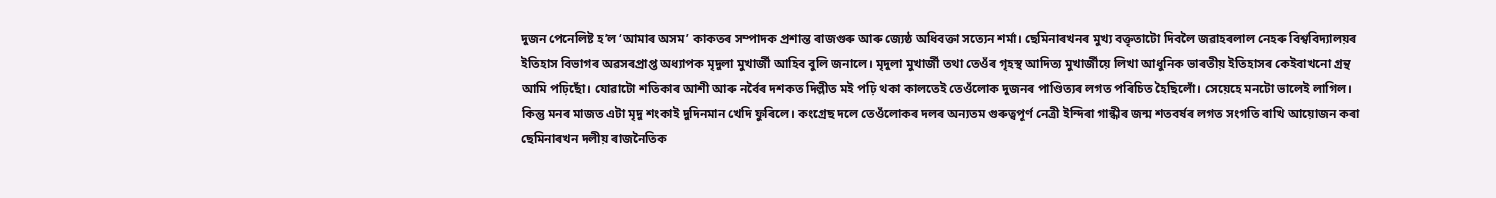দুজন পেনেলিষ্ট হ’ল ‘আমাৰ অসম’ কাকতৰ সম্পাদক প্রশান্ত ৰাজগুৰু আৰু জ্যেষ্ঠ অধিবক্তা সত্যেন শৰ্মা। ছেমিনাৰখনৰ মুখ্য বক্তৃতাটো দিবলৈ জৱাহৰলাল নেহৰু বিশ্ববিদ্যালয়ৰ ইতিহাস বিভাগৰ অৱসৰপ্ৰাপ্ত অধ্যাপক মৃদুলা মুখার্জী আহিব বুলি জনালে। মৃদুলা মুখার্জী তথা তেওঁৰ গৃহস্থ আদিত্য মুখার্জীয়ে লিখা আধুনিক ভাৰতীয় ইতিহাসৰ কেইবাখনো গ্রন্থ আমি পঢ়িছোঁ। যোৱাটো শতিকাৰ আশী আৰু নৰ্বৈৰ দশকত দিল্লীত মই পঢ়ি থকা কালতেই তেওঁলোক দুজনৰ পাণ্ডিত্যৰ লগত পৰিচিত হৈছিলোঁ। সেয়েহে মনটো ভালেই লাগিল। কিন্তু মনৰ মাজত এটা মৃদু শংকাই দুদিনমান খেদি ফুৰিলে। কংগ্ৰেছ দলে তেওঁলোকৰ দলৰ অন্যতম গুৰুত্বপূৰ্ণ নেত্রী ইন্দিৰা গান্ধীৰ জন্ম শতবৰ্ষৰ লগত সংগতি ৰাখি আয়োজন কৰা ছেমিনাৰখন দলীয় ৰাজনৈতিক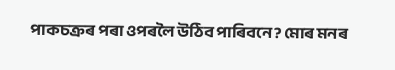পাকচক্ৰৰ পৰা ওপৰলৈ উঠিব পাৰিবনে? মোৰ মনৰ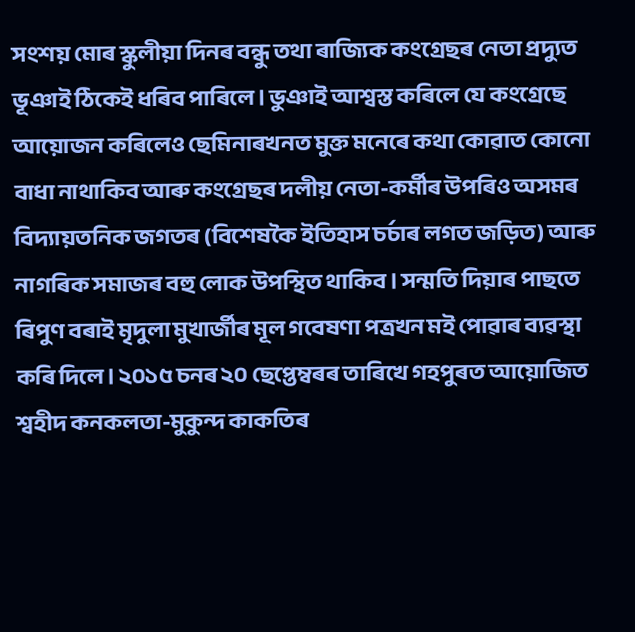সংশয় মোৰ স্কুলীয়া দিনৰ বন্ধু তথা ৰাজ্যিক কংগ্ৰেছৰ নেতা প্রদ্যুত ভূঞাই ঠিকেই ধৰিব পাৰিলে। ভুঞাই আশ্বস্ত কৰিলে যে কংগ্রেছে আয়োজন কৰিলেও ছেমিনাৰখনত মুক্ত মনেৰে কথা কোৱাত কোনো বাধা নাথাকিব আৰু কংগ্ৰেছৰ দলীয় নেতা-কর্মীৰ উপৰিও অসমৰ বিদ্যায়তনিক জগতৰ (বিশেষকৈ ইতিহাস চর্চাৰ লগত জড়িত) আৰু নাগৰিক সমাজৰ বহু লোক উপস্থিত থাকিব। সন্মতি দিয়াৰ পাছতে ৰিপুণ বৰাই মৃদুলা মুখার্জীৰ মূল গবেষণা পত্ৰখন মই পোৱাৰ ব্যৱস্থা কৰি দিলে। ২০১৫ চনৰ ২০ ছেপ্তেম্বৰৰ তাৰিখে গহপুৰত আয়োজিত শ্বহীদ কনকলতা-মুকুন্দ কাকতিৰ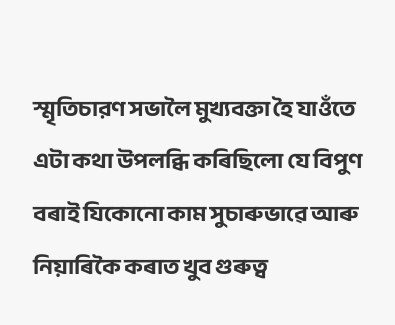স্মৃতিচারণ সভালৈ মুখ্যবক্তা হৈ যাওঁতে এটা কথা উপলব্ধি কৰিছিলো যে বিপুণ বৰাই যিকোনো কাম সুচাৰুভাৱে আৰু নিয়াৰিকৈ কৰাত খুব গুৰুত্ব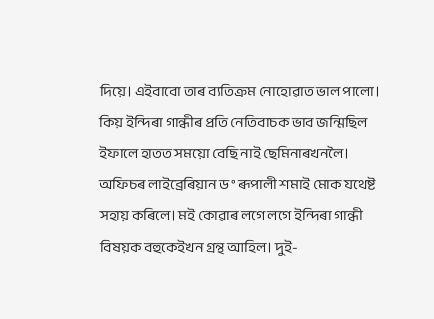দিয়ে। এইবাবো তাৰ ব্যতিক্রম নোহোৱাত ভাল পালো।
কিয় ইন্দিৰা গান্ধীৰ প্ৰতি নেতিবাচক ভাব জন্মিছিল
ইফালে হাতত সময়ো বেছি নাই ছেমিনাৰখনলৈ। অফিচৰ লাইব্রেৰিয়ান ড° ৰূপালী শমাই মোক যথেষ্ট সহায় কৰিলে। মই কোৱাৰ লগে লগে ইন্দিৰা গান্ধী বিষয়ক বহুকেইখন গ্রন্থ আহিল। দুই-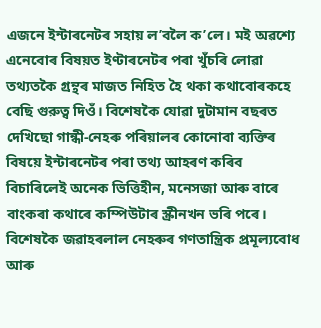এজনে ইন্টাৰনেটৰ সহায় ল’বলৈ ক’লে। মই অৱশ্যে এনেবোৰ বিষয়ত ইণ্টাৰনেটৰ পৰা খুঁচৰি লোৱা তথ্যতকৈ গ্ৰন্থৰ মাজত নিহিত হৈ থকা কথাবোৰকহে বেছি গুরুত্ব দিওঁ। বিশেষকৈ যোৱা দুটামান বছৰত দেখিছো গান্ধী-নেহৰু পৰিয়ালৰ কোনোবা ব্যক্তিৰ বিষয়ে ইন্টাৰনেটৰ পৰা তথ্য আহৰণ কৰিব বিচাৰিলেই অনেক ভিত্তিহীন, মনেসজা আৰু বাৰে বাংকৰা কথাৰে কম্পিউটাৰ স্ক্ৰীনখন ভৰি পৰে। বিশেষকৈ জৱাহৰলাল নেহৰুৰ গণতান্ত্রিক প্রমূল্যবোধ আৰু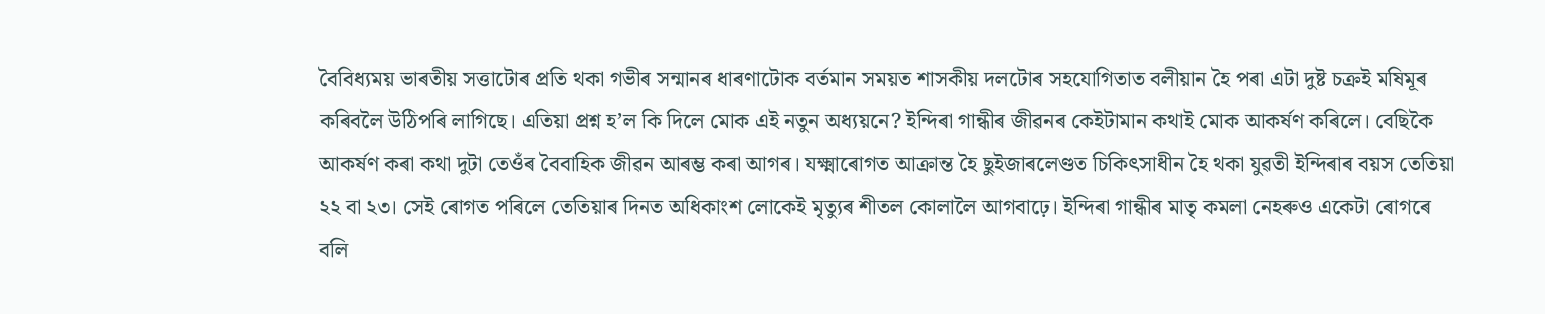বৈবিধ্যময় ভাৰতীয় সত্তাটোৰ প্ৰতি থকা গভীৰ সন্মানৰ ধাৰণাটোক বর্তমান সময়ত শাসকীয় দলটোৰ সহযোগিতাত বলীয়ান হৈ পৰা এটা দুষ্ট চক্রই মষিমূৰ কৰিবলৈ উঠিপৰি লাগিছে। এতিয়া প্রশ্ন হ’ল কি দিলে মোক এই নতুন অধ্যয়নে? ইন্দিৰা গান্ধীৰ জীৱনৰ কেইটামান কথাই মোক আকৰ্ষণ কৰিলে। বেছিকৈ আকৰ্ষণ কৰা কথা দুটা তেওঁৰ বৈবাহিক জীৱন আৰম্ভ কৰা আগৰ। যক্ষ্মাৰোগত আক্ৰান্ত হৈ ছুইজাৰলেণ্ডত চিকিৎসাধীন হৈ থকা যুৱতী ইন্দিৰাৰ বয়স তেতিয়া ২২ বা ২৩। সেই ৰোগত পৰিলে তেতিয়াৰ দিনত অধিকাংশ লোকেই মৃত্যুৰ শীতল কোলালৈ আগবাঢ়ে। ইন্দিৰা গান্ধীৰ মাতৃ কমলা নেহৰুও একেটা ৰোগৰে বলি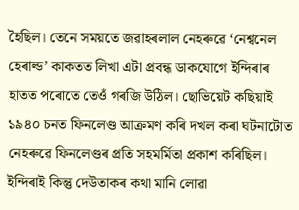হৈছিল। তেনে সময়তে জৱাহৰলাল নেহৰুৱে ‘নেশ্বনেল হেৰাল্ড’ কাকতত লিখা এটা প্রবন্ধ ডাকযোগে ইন্দিৰাৰ হাতত পৰোতে তেওঁ গৰজি উঠিল। ছোভিয়েট কছিয়াই ১৯৪০ চনত ফিনলেণ্ড আক্রমণ কৰি দখল কৰা ঘটনাটোত নেহৰুৱে ফিনলেণ্ডৰ প্রতি সহমর্মিতা প্রকাশ কৰিছিল। ইন্দিৰাই কিন্তু দেউতাকৰ কথা মানি লোৱা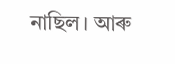নাছিল। আৰু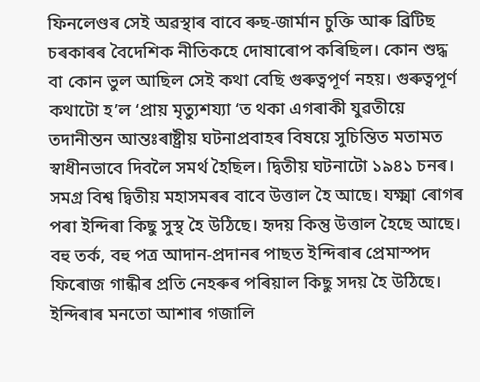ফিনলেণ্ডৰ সেই অৱস্থাৰ বাবে ৰুছ-জার্মান চুক্তি আৰু ব্রিটিছ চৰকাৰৰ বৈদেশিক নীতিকহে দোষাৰোপ কৰিছিল। কোন শুদ্ধ বা কোন ভুল আছিল সেই কথা বেছি গুৰুত্বপূৰ্ণ নহয়। গুৰুত্বপূৰ্ণ কথাটো হ’ল ‘প্রায় মৃত্যুশয্যা ‘ত থকা এগৰাকী যুৱতীয়ে তদানীন্তন আন্তঃৰাষ্ট্ৰীয় ঘটনাপ্রবাহৰ বিষয়ে সুচিন্তিত মতামত স্বাধীনভাবে দিবলৈ সমর্থ হৈছিল। দ্বিতীয় ঘটনাটো ১৯৪১ চনৰ। সমগ্র বিশ্ব দ্বিতীয় মহাসমৰৰ বাবে উত্তাল হৈ আছে। যক্ষ্মা ৰোগৰ পৰা ইন্দিৰা কিছু সুস্থ হৈ উঠিছে। হৃদয় কিন্তু উত্তাল হৈছে আছে। বহু তর্ক, বহু পত্র আদান-প্রদানৰ পাছত ইন্দিৰাৰ প্ৰেমাস্পদ ফিৰোজ গান্ধীৰ প্রতি নেহৰুৰ পৰিয়াল কিছু সদয় হৈ উঠিছে। ইন্দিৰাৰ মনতো আশাৰ গজালি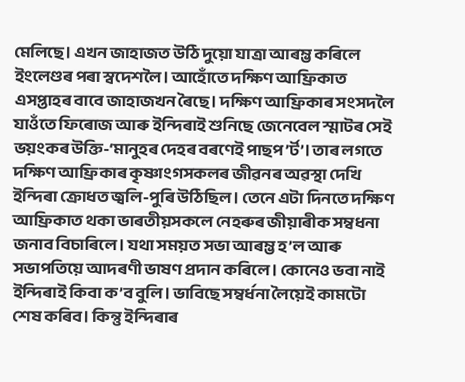মেলিছে। এখন জাহাজত উঠি দুয়ো যাত্ৰা আৰম্ভ কৰিলে ইংলেণ্ডৰ পৰা স্বদেশলৈ। আহোঁতে দক্ষিণ আফ্রিকাত এসপ্তাহৰ বাবে জাহাজখন ৰৈছে। দক্ষিণ আফ্ৰিকাৰ সংসদলৈ যাওঁতে ফিৰোজ আৰু ইন্দিৰাই শুনিছে জেনেবেল স্মাটৰ সেই ভয়ংকৰ উক্তি-‘মানুহৰ দেহৰ বৰণেই পাছপ’ৰ্ট’। তাৰ লগতে দক্ষিণ আফ্ৰিকাৰ কৃষ্ণাংগসকলৰ জীৱনৰ অৱস্থা দেখি ইন্দিৰা ক্রোধত জ্বলি-পুৰি উঠিছিল। তেনে এটা দিনতে দক্ষিণ আফ্রিকাত থকা ভাৰতীয়সকলে নেহৰুৰ জীয়াৰীক সম্বধনা জনাব বিচাৰিলে। যথা সময়ত সভা আৰম্ভ হ’ল আৰু সভাপতিয়ে আদৰণী ভাষণ প্রদান কৰিলে। কোনেও ভবা নাই ইন্দিৰাই কিবা ক’ব বুলি। ভাবিছে সম্বর্ধনা লৈয়েই কামটো শেষ কৰিব। কিন্তু ইন্দিৰাৰ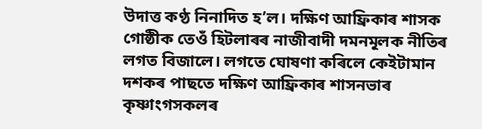উদাত্ত কণ্ঠ নিনাদিত হ’ল। দক্ষিণ আফ্ৰিকাৰ শাসক গোষ্ঠীক তেওঁ হিটলাৰৰ নাজীবাদী দমনমূলক নীতিৰ লগত বিজালে। লগতে ঘোষণা কৰিলে কেইটামান দশকৰ পাছতে দক্ষিণ আফ্রিকাৰ শাসনভাৰ কৃষ্ণাংগসকলৰ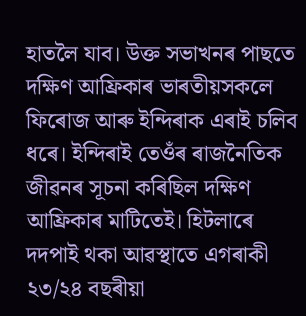হাতলৈ যাব। উক্ত সভাখনৰ পাছতে দক্ষিণ আফ্ৰিকাৰ ভাৰতীয়সকলে ফিৰোজ আৰু ইন্দিৰাক এৰাই চলিব ধৰে। ইন্দিৰাই তেওঁৰ ৰাজনৈতিক জীৱনৰ সূচনা কৰিছিল দক্ষিণ আফ্ৰিকাৰ মাটিতেই। হিটলাৰে দদপাই থকা আৱস্থাতে এগৰাকী ২৩/২৪ বছৰীয়া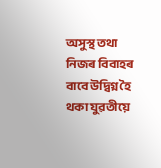অসুস্থ তথা নিজৰ বিবাহৰ বাবে উদ্বিগ্ন হৈ থকা যুৱতীয়ে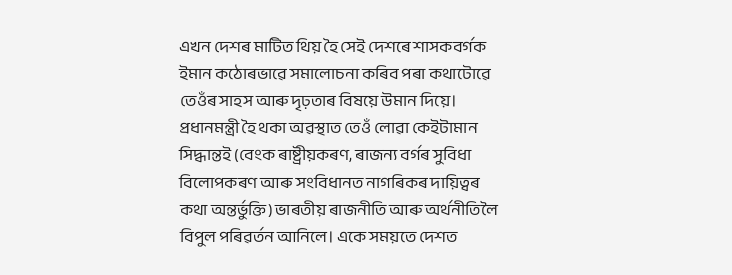এখন দেশৰ মাটিত থিয় হৈ সেই দেশৰে শাসকবর্গক ইমান কঠোৰভাৱে সমালোচনা কৰিব পৰা কথাটোৱে তেওঁৰ সাহস আৰু দৃঢ়তাৰ বিষয়ে উমান দিয়ে। প্রধানমন্ত্রী হৈ থকা অৱস্থাত তেওঁ লোৱা কেইটামান সিদ্ধান্তই (বেংক ৰাষ্ট্ৰীয়কৰণ, ৰাজন্য বৰ্গৰ সুবিধা বিলোপকৰণ আৰু সংবিধানত নাগৰিকৰ দায়িত্বৰ কথা অন্তর্ভুক্তি) ভাৰতীয় ৰাজনীতি আৰু অর্থনীতিলৈ বিপুল পৰিৱৰ্তন আনিলে। একে সময়তে দেশত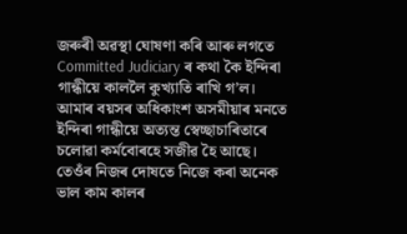জৰুৰী অৱস্থা ঘোষণা কৰি আৰু লগতে Committed Judiciary ৰ কথা কৈ ইন্দিৰা গান্ধীয়ে কাললৈ কুখ্যাতি ৰাখি গ’ল। আমাৰ বয়সৰ অধিকাংশ অসমীয়াৰ মনতে ইন্দিৰা গান্ধীয়ে অত্যন্ত স্বেচ্ছাচাৰিতাৰে চলোৱা কৰ্মবোৰহে সজীৱ হৈ আছে। তেওঁৰ নিজৰ দোষতে নিজে কৰা অনেক ভাল কাম কালৰ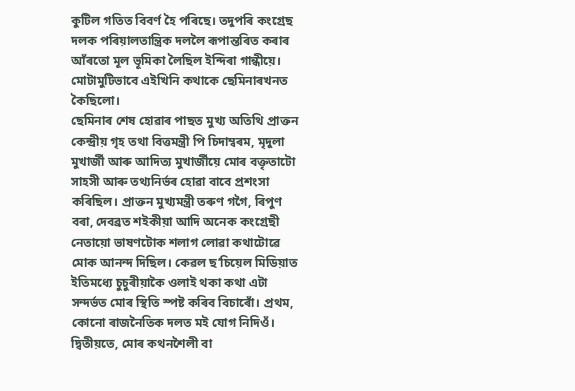কুটিল গতিত বিবৰ্ণ হৈ পৰিছে। তদুপৰি কংগ্ৰেছ দলক পৰিয়ালতান্ত্রিক দললৈ ৰূপান্তৰিত কৰাৰ আঁৰতো মূল ভূমিকা লৈছিল ইন্দিৰা গান্ধীয়ে। মোটামুটিভাবে এইখিনি কথাকে ছেমিনাৰখনত কৈছিলো।
ছেমিনাৰ শেষ হোৱাৰ পাছত মুখ্য অতিথি প্রাক্তন কেন্দ্রীয় গৃহ তথা বিত্তমন্ত্রী পি চিদাম্বৰম, মৃদুলা মুখার্জী আৰু আদিত্য মুখার্জীয়ে মোৰ বক্তৃতাটো সাহসী আৰু তথ্যনিৰ্ভৰ হোৱা বাবে প্রশংসা কৰিছিল। প্রাক্তন মুখ্যমন্ত্রী তৰুণ গগৈ, ৰিপুণ বৰা, দেবব্রত শইকীয়া আদি অনেক কংগ্রেছী নেতায়ো ভাষণটোক শলাগ লোৱা কথাটোৱে মোক আনন্দ দিছিল। কেৱল ছ’চিয়েল মিডিয়াত ইতিমধ্যে চুচুৰীয়াকৈ ওলাই থকা কথা এটা সন্দৰ্ভত মোৰ স্থিতি স্পষ্ট কৰিব বিচাৰোঁ। প্রথম, কোনো ৰাজনৈতিক দলত মই যোগ নিদিওঁ। দ্বিতীয়তে, মোৰ কথনশৈলী বা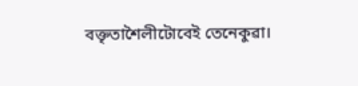বক্তৃতাশৈলীটোবেই তেনেকুৱা।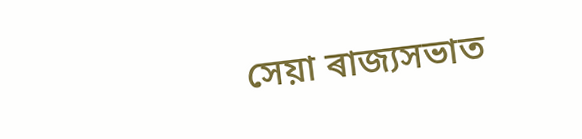সেয়া ৰাজ্যসভাত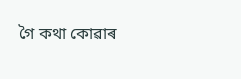গৈ কথা কোৱাৰ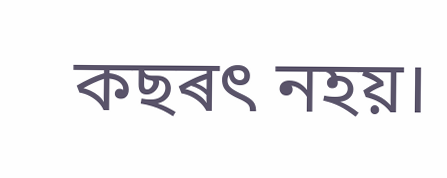কছৰৎ নহয়।